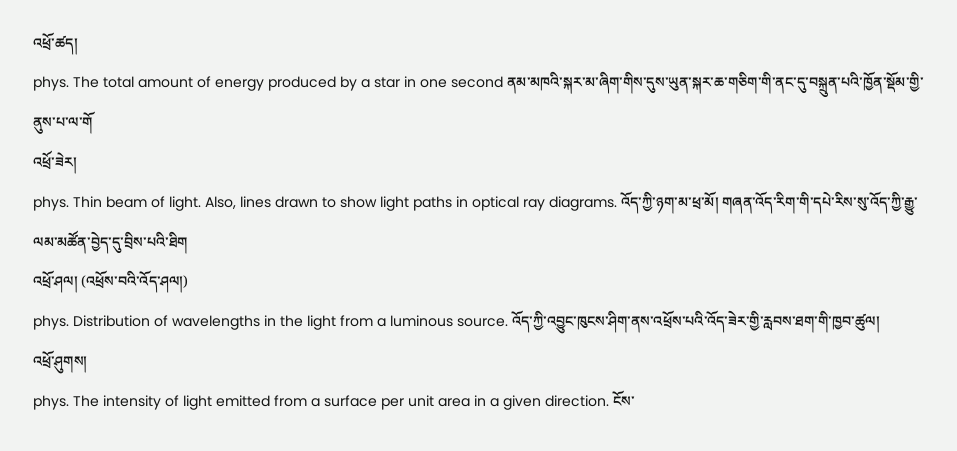འཕྲོ་ཚད།
phys. The total amount of energy produced by a star in one second ནམ་མཁའི་སྐར་མ་ཞིག་གིས་དུས་ཡུན་སྐར་ཆ་གཅིག་གི་ནང་དུ་བསྐྲུན་པའི་ཁྱོན་སྡོམ་གྱི་ནུས་པ་ལ་གོ
འཕྲོ་ཟེར།
phys. Thin beam of light. Also, lines drawn to show light paths in optical ray diagrams. འོད་ཀྱི་ཉག་མ་ཕྲ་མོ། གཞན་འོད་རིག་གི་དཔེ་རིས་སུ་འོད་ཀྱི་རྒྱུ་ལམ་མཚོན་བྱེད་དུ་བྲིས་པའི་ཐིག
འཕྲོ་ཤལ། (འཕྲོས་བའི་འོད་ཤལ།)
phys. Distribution of wavelengths in the light from a luminous source. འོད་ཀྱི་འབྱུང་ཁུངས་ཤིག་ནས་འཕྲོས་པའི་འོད་ཟེར་གྱི་རླབས་ཐག་གི་ཁྱབ་ཚུལ།
འཕྲོ་ཤུགས།
phys. The intensity of light emitted from a surface per unit area in a given direction. ངོས་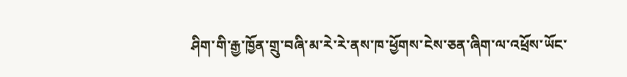ཤིག་གི་རྒྱ་ཁྱོན་གྲུ་བཞི་མ་རེ་རེ་ནས་ཁ་ཕྱོགས་ངེས་ཅན་ཞིག་ལ་འཕྲོས་ཡོང་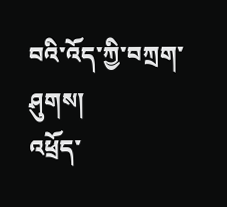བའི་འོད་ཀྱི་བཀྲག་ཤུགས།
འཕྲོད་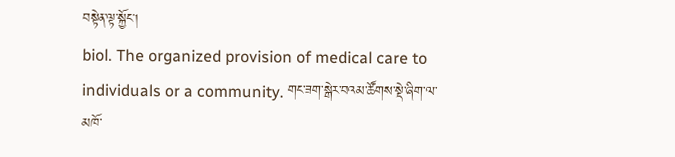བསྟེན་ལྟ་སྐྱོང།
biol. The organized provision of medical care to individuals or a community. གང་ཟག་སྒེར་བའམ་ཚོགས་སྡེ་ཞིག་ལ་མཁོ་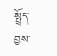སྤྲོད་བྱས་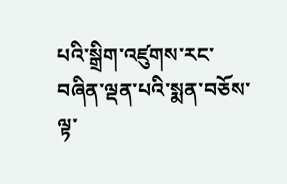པའི་སྒྲིག་འཛུགས་རང་བཞིན་ལྡན་པའི་སྨན་བཅོས་ལྟ་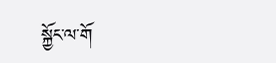སྐྱོང་ལ་གོ